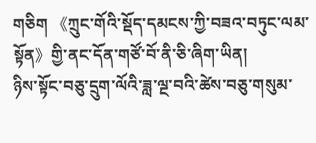གཅིག 《ཀྲུང་གོའི་སྡོད་དམངས་ཀྱི་བཟའ་བཏུང་ལམ་སྟོན》གྱི་ནང་དོན་གཙོ་བོ་ནི་ཅི་ཞིག་ཡིན།
ཉིས་སྟོང་བཅུ་དྲུག་ལོའི་ཟླ་ལྔ་བའི་ཚེས་བཅུ་གསུམ་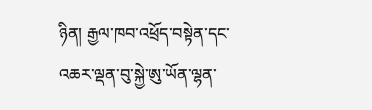ཉིན། རྒྱལ་ཁབ་འཕྲོད་བསྟེན་དང་འཆར་ལྡན་བུ་སྐྱེ་ཨུ་ཡོན་ལྷན་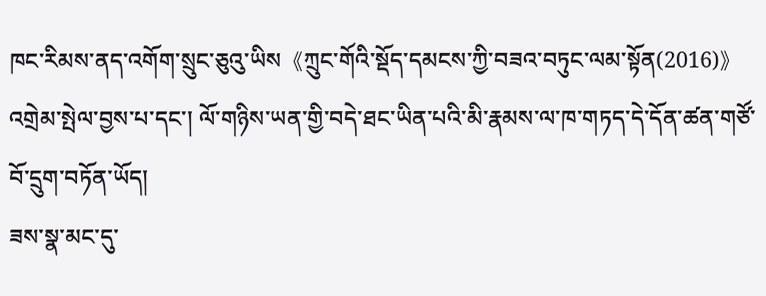ཁང་རིམས་ནད་འགོག་སྲུང་ཅུའུ་ཡིས《ཀྲུང་གོའི་སྡོད་དམངས་ཀྱི་བཟའ་བཏུང་ལམ་སྟོན(2016)》འགྲེམ་སྤེལ་བྱས་པ་དང་། ལོ་གཉིས་ཡན་གྱི་བདེ་ཐང་ཡིན་པའི་མི་རྣམས་ལ་ཁ་གཏད་དེ་དོན་ཚན་གཙོ་བོ་དྲུག་བཏོན་ཡོད།
ཟས་སྣ་མང་དུ་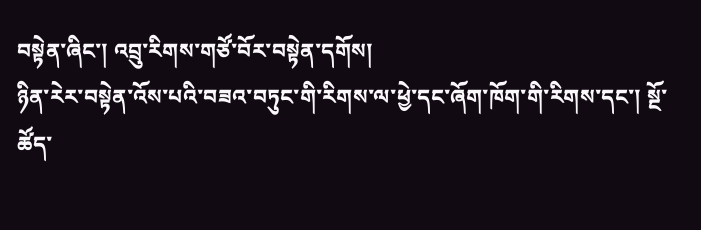བསྟེན་ཞིང་། འབྲུ་རིགས་གཙོ་བོར་བསྟེན་དགོས།
ཉིན་རེར་བསྟེན་འོས་པའི་བཟའ་བཏུང་གི་རིགས་ལ་ཕྱེ་དང་ཞོག་ཁོག་གི་རིགས་དང་། སྔོ་ཚོད་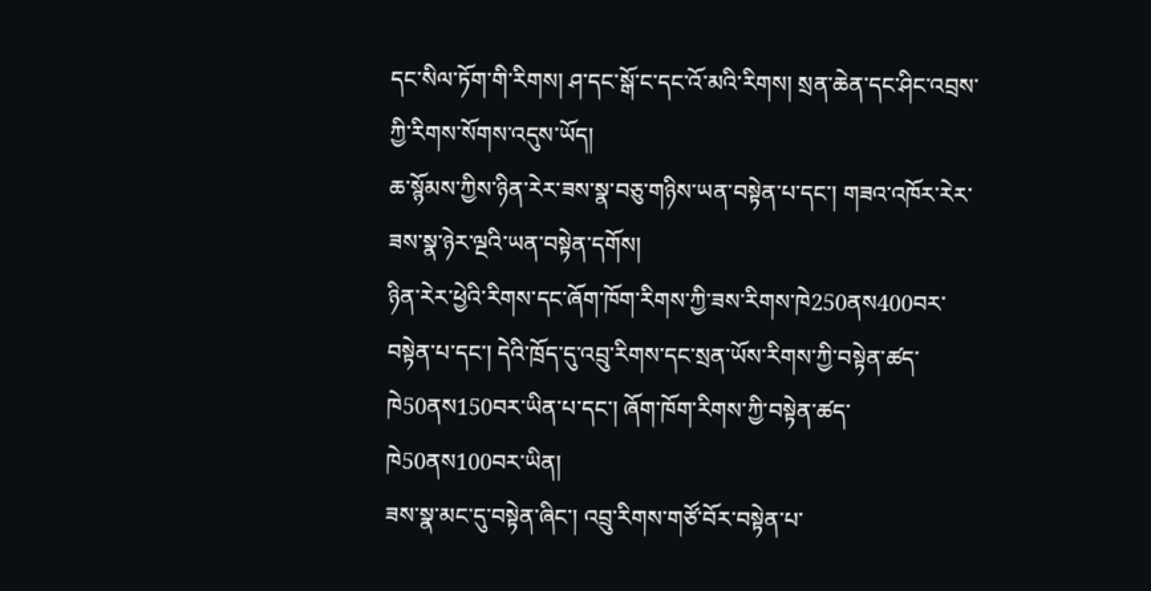དང་སིལ་ཏོག་གི་རིགས། ཤ་དང་སྒོ་ང་དང་འོ་མའི་རིགས། སྲན་ཆེན་དང་ཤིང་འབྲས་ཀྱི་རིགས་སོགས་འདུས་ཡོད།
ཆ་སྙོམས་ཀྱིས་ཉིན་རེར་ཟས་སྣ་བཅུ་གཉིས་ཡན་བསྟེན་པ་དང་། གཟའ་འཁོར་རེར་ཟས་སྣ་ཉེར་ལྔའི་ཡན་བསྟེན་དགོས།
ཉིན་རེར་ཕྱེའི་རིགས་དང་ཞོག་ཁོག་རིགས་ཀྱི་ཟས་རིགས་ཁེ250ནས400བར་བསྟེན་པ་དང་། དེའི་ཁྲོད་དུ་འབྲུ་རིགས་དང་སྲན་ཡོས་རིགས་ཀྱི་བསྟེན་ཚད་ཁེ50ནས150བར་ཡིན་པ་དང་། ཞོག་ཁོག་རིགས་ཀྱི་བསྟེན་ཚད་ཁེ50ནས100བར་ཡིན།
ཟས་སྣ་མང་དུ་བསྟེན་ཞིང་། འབྲུ་རིགས་གཙོ་བོར་བསྟེན་པ་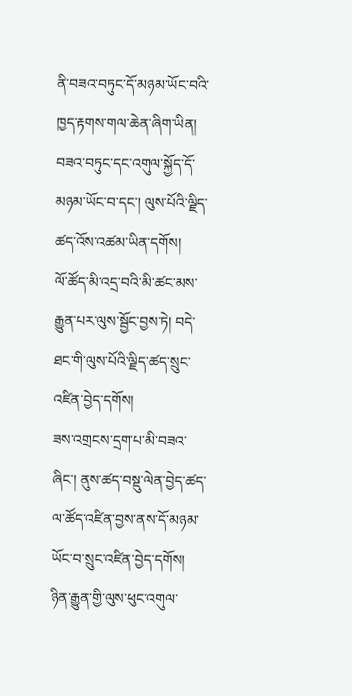ནི་བཟའ་བཏུང་དོ་མཉམ་ཡོང་བའི་ཁྱད་རྟགས་གལ་ཆེན་ཞིག་ཡིན།
བཟའ་བཏུང་དང་འགུལ་སྐྱོད་དོ་མཉམ་ཡོང་བ་དང་། ལུས་པོའི་ལྗིད་ཚད་འོས་འཚམ་ཡིན་དགོས།
ལོ་ཚོད་མི་འདྲ་བའི་མི་ཚང་མས་རྒྱུན་པར་ལུས་སྦྱོང་བྱས་ཏེ། བདེ་ཐང་གི་ལུས་པོའི་ལྗིད་ཚད་སྲུང་འཛིན་བྱེད་དགོས།
ཟས་འགྲངས་དྲག་པ་མི་བཟའ་ཞིང་། ནུས་ཚད་བསྡུ་ལེན་བྱེད་ཚད་ལ་ཚོད་འཛིན་བྱས་ནས་དོ་མཉམ་ཡོང་བ་སྲུང་འཛིན་བྱེད་དགོས།
ཉིན་རྒྱུན་གྱི་ལུས་ཕུང་འགུལ་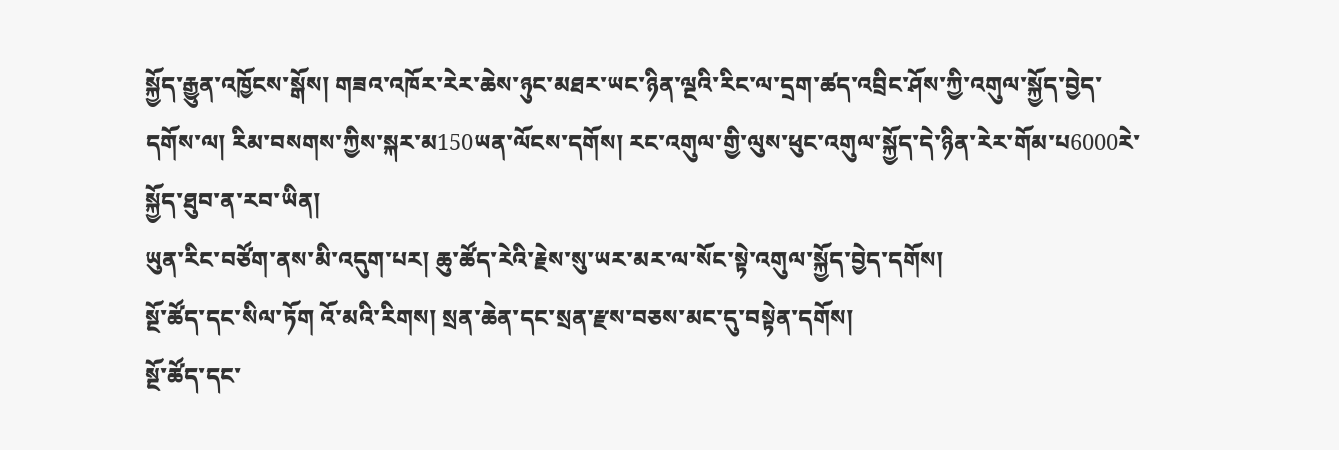སྐྱོད་རྒྱུན་འཁྱོངས་སྒོས། གཟའ་འཁོར་རེར་ཆེས་ཉུང་མཐར་ཡང་ཉིན་ལྔའི་རིང་ལ་དྲག་ཚད་འབྲིང་ཤོས་ཀྱི་འགུལ་སྐྱོད་བྱེད་དགོས་ལ། རིམ་བསགས་ཀྱིས་སྐར་མ150ཡན་ལོངས་དགོས། རང་འགུལ་གྱི་ལུས་ཕུང་འགུལ་སྐྱོད་དེ་ཉིན་རེར་གོམ་པ6000རེ་སྐྱོད་ཐུབ་ན་རབ་ཡིན།
ཡུན་རིང་བཙོག་ནས་མི་འདུག་པར། ཆུ་ཚོད་རེའི་རྗེས་སུ་ཡར་མར་ལ་སོང་སྟེ་འགུལ་སྐྱོད་བྱེད་དགོས།
སྔོ་ཚོད་དང་སིལ་ཏོག འོ་མའི་རིགས། སྲན་ཆེན་དང་སྲན་རྫས་བཅས་མང་དུ་བསྟེན་དགོས།
སྔོ་ཚོད་དང་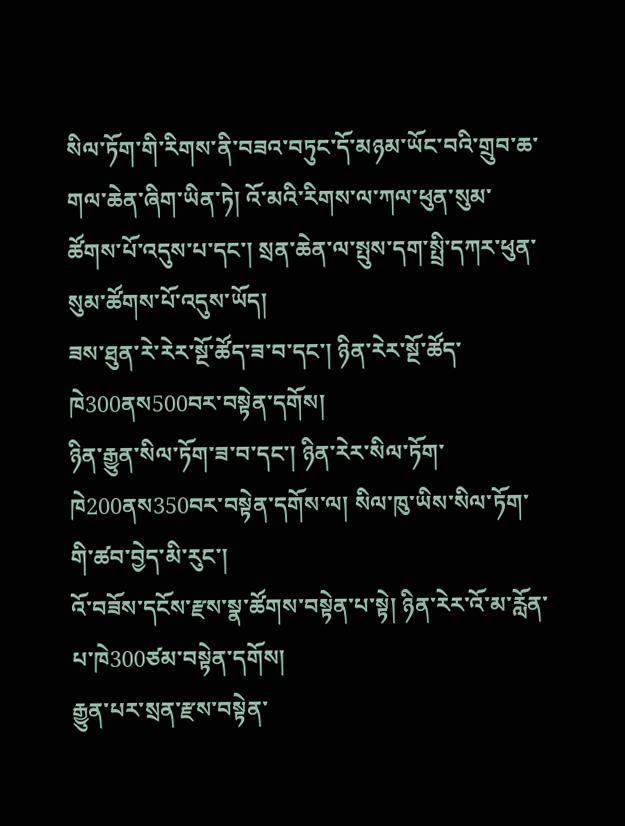སིལ་ཏོག་གི་རིགས་ནི་བཟའ་བཏུང་དོ་མཉམ་ཡོང་བའི་གྲུབ་ཆ་གལ་ཆེན་ཞིག་ཡིན་ཏེ། འོ་མའི་རིགས་ལ་ཀལ་ཕུན་སུམ་ཚོགས་པོ་འདུས་པ་དང་། སྲན་ཆེན་ལ་སྤུས་དག་སྤྲི་དཀར་ཕུན་སུམ་ཚོགས་པོ་འདུས་ཡོད།
ཟས་ཐུན་རེ་རེར་སྔོ་ཚོད་ཟ་བ་དང་། ཉིན་རེར་སྔོ་ཚོད་ཁེ300ནས500བར་བསྟེན་དགོས།
ཉིན་རྒྱུན་སིལ་ཏོག་ཟ་བ་དང་། ཉིན་རེར་སིལ་ཏོག་ཁེ200ནས350བར་བསྟེན་དགོས་ལ། སིལ་ཁུ་ཡིས་སིལ་ཏོག་གི་ཚབ་བྱེད་མི་རུང་།
འོ་བཟོས་དངོས་རྫས་སྣ་ཚོགས་བསྟེན་པ་སྟེ། ཉིན་རེར་འོ་མ་རློན་པ་ཁེ300ཙམ་བསྟེན་དགོས།
རྒྱུན་པར་སྲན་རྫས་བསྟེན་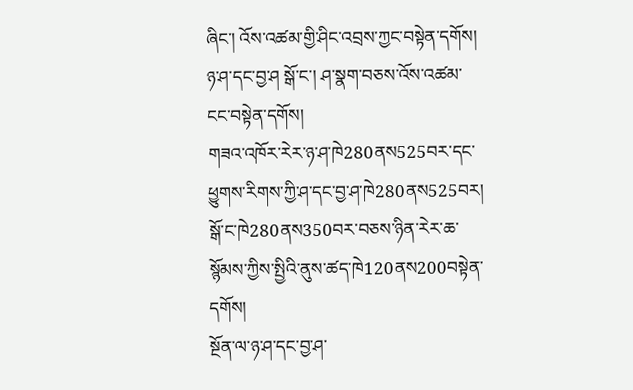ཞིང་། འོས་འཚམ་གྱི་ཤིང་འབྲས་ཀྱང་བསྟེན་དགོས།
ཉ་ཤ་དང་བྱ་ཤ སྒོ་ང་། ཤ་སྣག་བཅས་འོས་འཚམ་ངང་བསྟེན་དགོས།
གཟའ་འཁོར་རེར་ཉ་ཤ་ཁེ280ནས525བར་དང་ ཕྱུགས་རིགས་ཀྱི་ཤ་དང་བྱ་ཤ་ཁེ280ནས525བར། སྒོ་ང་ཁེ280ནས350བར་བཅས་ཉིན་རེར་ཆ་སྙོམས་ཀྱིས་སྤྱིའི་ནུས་ཚད་ཁེ120ནས200བསྟེན་དགོས།
སྔོན་ལ་ཉ་ཤ་དང་བྱ་ཤ་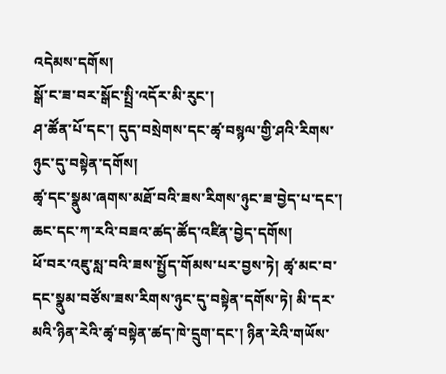འདེམས་དགོས།
སྒོ་ང་ཟ་བར་སྒོང་སྤྲི་འདོར་མི་རུང་།
ཤ་ཚོན་པོ་དང་། དུད་བསྲེགས་དང་ཚྭ་བསྙལ་གྱི་ཤའི་རིགས་ཉུང་དུ་བསྟེན་དགོས།
ཚྭ་དང་སྣུམ་ཞགས་མཐོ་བའི་ཟས་རིགས་ཉུང་ཟ་བྱེད་པ་དང་། ཆང་དང་ཀ་རའི་བཟའ་ཚད་ཚོད་འཛིན་བྱེད་དགོས།
ཕོ་བར་འཇུ་སླ་བའི་ཟས་སྤྱོད་གོམས་པར་བྱས་ཏེ། ཚྭ་མང་བ་དང་སྣུམ་བཙོས་ཟས་རིགས་ཉུང་དུ་བསྟེན་དགོས་ཏེ། མི་དར་མའི་ཉིན་རེའི་ཚྭ་བསྟེན་ཚད་ཁེ་དྲུག་དང་། ཉིན་རེའི་གཡོས་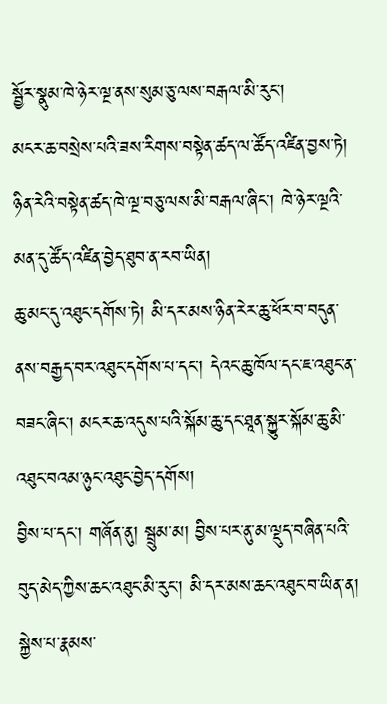སྦྱོར་སྣུམ་ཁེ་ཉེར་ལྔ་ནས་སུམ་ཅུ་ལས་བརྒལ་མི་རུང་།
མངར་ཆ་བསྲེས་པའི་ཟས་རིགས་བསྟེན་ཚད་ལ་ཚོད་འཛིན་བྱས་ཏེ། ཉིན་རེའི་བསྟེན་ཚད་ཁེ་ལྔ་བཅུ་ལས་མི་བརྒལ་ཞིང་། ཁེ་ཉེར་ལྔའི་མན་དུ་ཚོད་འཛིན་བྱེད་ཐུབ་ན་རབ་ཡིན།
ཆུ་མང་དུ་འཐུང་དགོས་ཏེ། མི་དར་མས་ཉིན་རེར་ཆུ་ཕོར་བ་བདུན་ནས་བརྒྱད་བར་འཐུང་དགོས་པ་དང་། དེའང་ཆུ་ཁོལ་དང་ཇ་འཐུང་ན་བཟང་ཞིང་། མངར་ཆ་འདུས་པའི་སྐོམ་ཆུ་དང་ཐཱན་སྐྱུར་སྐོམ་ཆུ་མི་འཐུང་བའམ་ཉུང་འཐུང་བྱེད་དགོས།
བྱིས་པ་དང་། གཞོན་ནུ། སྦྲུམ་མ། བྱིས་པར་ནུ་མ་ལྡུད་བཞིན་པའི་བུད་མེད་ཀྱིས་ཆང་འཐུང་མི་རུང་། མི་དར་མས་ཆང་འཐུང་བ་ཡིན་ན། སྐྱེས་པ་རྣམས་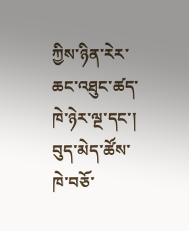ཀྱིས་ཉིན་རེར་ཆང་འཐུང་ཚད་ཁེ་ཉེར་ལྔ་དང་། བུད་མེད་ཚོས་ཁེ་བཅོ་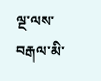ལྔ་ལས་བརྒལ་མི་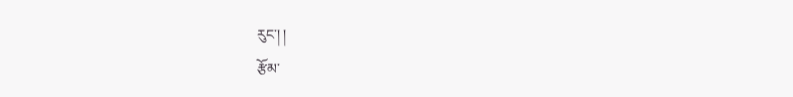རུང་། །
རྩོམ་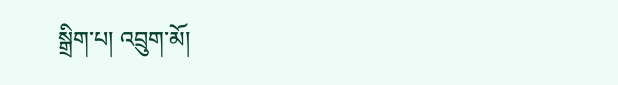སྒྲིག་པ། འབྲུག་མོ།